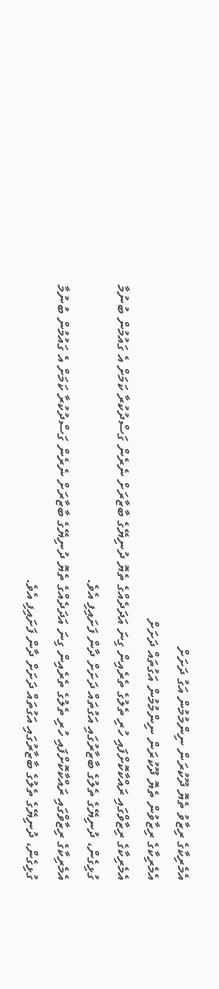އެމެރިކާގެ ރިޒާވު ތެޔޮ ދޫކުރަން ނިންމުމުން އަގު ދަށަށް
އެމެރިކާގެ ރިޒާވުން ތެޔޮ ދޫކުރަން ނިންމުމުން އަގުތައް ދަށަށް
އެމެރިކާގެ ރިޒާވްގައި ރައްކާކޮށްފައި ހުރި ތެލުގެ ތެރެއިން ގިނަ އަދަދެއްގެ ތެޔޮ ދުނިޔޭގެ ބާޒާރަށް ނެރެން ގަސްދުކުރާ ކަމަށް އެ ގައުމުން ބުނުމާ ގުޅިގެން، ދުނިޔޭގެ ތެލުގެ ބާޒާރުގައި އަގުތައް ދަށަށް ދާން ފަށައިފި އެވެ.
އެމެރިކާގެ ރިޒާވްގައި ރައްކާކޮށްފައި ހުރި ތެލުގެ ތެރެއިން ގިނަ އަދަދެއްގެ ތެޔޮ ދުނިޔޭގެ ބާޒާރަށް ނެރެން ގަސްދުކުރާ ކަމަށް އެ ގައުމުން ބުނުމާ ގުޅިގެން، ދުނިޔޭގެ ތެލުގެ ބާޒާރުގައި އަގުތައް ދަށަށް ދާން ފަށައިފި އެވެ.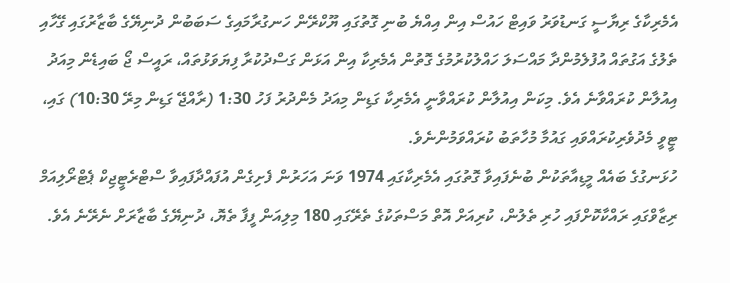އެމެރިކާގެ ރިޔާސީ ގަނޑުވަރު ވައިޓް ހައުސް އިން އިއްޔެ ބުނި ގޮތުގައި ޔޫކްރޭން ހަނގުރާމައިގެ ސަބަބުން ދުނިޔޭގެ ބާޒާރުގައި ގޭހާއި ތެލުގެ އަގުތައް އުފުލެމުންދާ މައްސަލަ ހައްލުކުރުމުގެ ގޮތުން އެމެރިކާ އިން އަޅަން ގަސްދުކުރާ ފިޔަވަޅުތައް، ރައީސް ޖޯ ބައިޑެން މިއަދު އިއުލާން ކުރައްވާނެ އެވެ. މިކަން އިއުލާން ކުރައްވާނީ އެމެރިކާ ގަޑިން މިއަދު މެންދުރު ފަހު 1:30 (ރާއްޖޭ ގަޑިން މިރޭ 10:30) ގައި، ޓީވީ މެދުވެރިކުރައްވައި ގައުމާ މުހާތަބު ކުރައްވަމުންނެވެ.
ހުޅަނގުގެ ބައެއް މީޑިއާތަކުން ބުނެފައިވާ ގޮތުގައި އެމެރިކާގައި 1974 ވަނަ އަހަރުން ފެށިގެން އުފައްދާފައިވާ ސްޓްރެޓީޖިކް ޕެޓްރޯލިއަމް ރިޒާވްގައި ރައްކާކޮށްފައި ހުރި ތެލުން، ކުރިއަށް އޮތް މަސްތަކުގެ ތެރޭގައި 180 މިލިއަން ފީފާ ތެޔޮ، ދުނިޔޭގެ ބާޒާރަށް ނެރޭނެ އެވެ.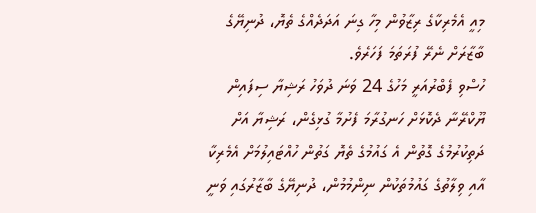މިއީ އެމެރިކާގެ ރިޒާވުން މިހާ ގިނަ އަދަދެއްގެ ތެޔޮ، ދުނިޔޭގެ ބާޒާރަށް ނެރޭ ފުރަތަމަ ފަހަރެވެ.
ހުސްވި ފެބްރުއަރީ މަހުގެ 24 ވަނަ ދުވަހު ރަޝިޔާ ސިފައިން ޔޫކްރޭނާ ދެކޮޅަށް ހަނގުރާމަ ފެށުމާ ގުޅިގެން، ރަޝިޔާ އަށް ދަތިކުރުމުގެ ގޮތުން އެ ގައުމުގެ ތެޔޮ ގަތުން ހުއްޓައިލުމަށް އެމެރިކާ އާއި ވިލާތުގެ ގައުމުތަކުން ނިންމުމުން، ދުނިޔޭގެ ބާޒާރުގައި ވަނީ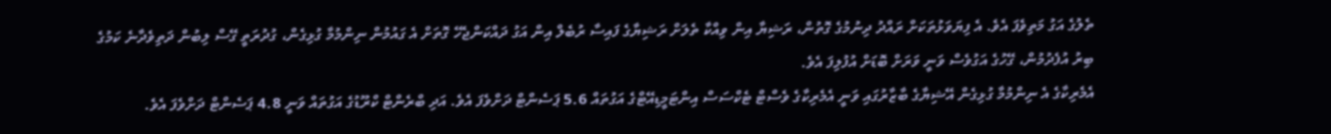ތެލުގެ އަގު މަތިވެފަ އެވެ. އެ ފިޔަވަޅުތަކަށް ރައްދު ދިނުމުގެ ގޮތުން، ރަޝިޔާ އިން ވިއްކާ ތެލަށް ރަޝިޔާގެ ފައިސާ ރުބެލް އިން އަގު ދައްކަންޖެހޭ ގޮތަށް އެ ގައުމުން ނިންމުމާ ގުޅިގެން، ގުދުރަތީ ގޭސް ލިބުން ދަތިވެދާނެ ކަމުގެ ބިރު އުފެދުމުން، ގޭހުގެ އަގުވެސް ވަނީ ވަރަށް ބޮޑަށް އުފުލިފަ އެވެ.
އެމެރިކާގެ އެ ނިންމުމާ ގުޅިގެން އޭޝިޔާގެ ބާޒާރުގައި ވަނީ އެމެރިކާގެ ވެސްޓް ޓެކްސަސް އިންޓަމީޑިއޭޓްގެ އަގުތައް 5.6 ޕަސެންޓް ދަށްވެފަ އެވެ. އަދި ބްރެންޓް ކްރޫޑުގެ އަގުތައް ވަނީ 4.8 ޕަސެންޓް ދަށްވެފަ އެވެ.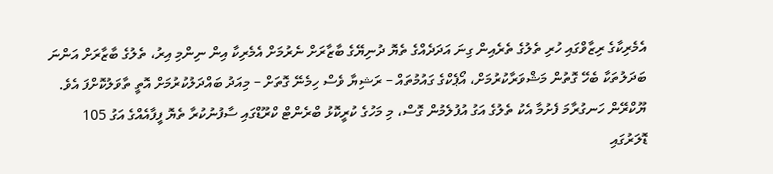އެމެރިކާގެ ރިޒާވްގައި ހުރި ތެލުގެ ތެރެއިން ގިނަ އަދަދެއްގެ ތެޔޮ ދުނިޔޭގެ ބާޒާރަށް ނެރުމަށް އެމެރިކާ އިން ނިންމި އިރު، ތެލުގެ ބާޒާރަށް އަންނަ ބަދަލުތަކާ ބެހޭ ގޮތުން މަޝްވަރާކުރުމަށް، އޯޕެކްގެ ގައުމުތައް – ރަޝިޔާ ވެސް ހިމެނޭ ގޮތަށް – މިއަދު ބައްދަލުކުރުމަށް އޮތީ ތާވަލުކޮށްފަ އެވެ.
ޔޫކްރޭން ހަނގުރާމަ ފެށުމާ އެކު ތެލުގެ އަގު އުފުލެމުން ގޮސް، މި މަހުގެ ކުރީކޮޅު ބްރެންޓް ކްރޫޑްގައި ސާފުނުކުރާ ތެޔޮ ފީފާއެއްގެ އަގު 105 ޑޮލަރުގައި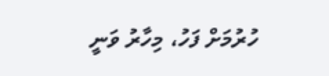ހުރުމަށް ފަހު، މިހާރު ވަނީ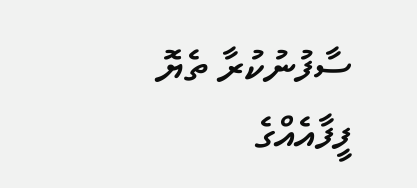ސާފުނުކުރާ ތެޔޮ ފީފާއެއްގެ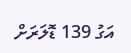އަގު 139 ޑޮލަރަށް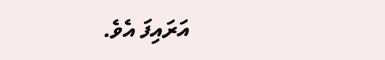އަރައިފަ އެވެ.